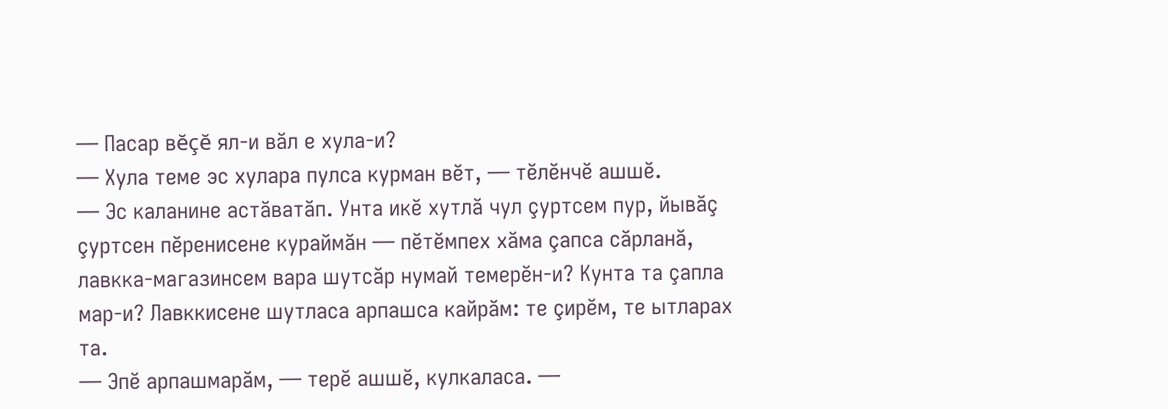— Пасар вĕçĕ ял-и вăл е хула-и?
— Хула теме эс хулара пулса курман вĕт, — тĕлĕнчĕ ашшĕ.
— Эс каланине астăватăп. Унта икĕ хутлă чул çуртсем пур, йывăç çуртсен пĕренисене кураймăн — пĕтĕмпех хăма çапса сăрланă, лавкка-магазинсем вара шутсăр нумай темерĕн-и? Кунта та çапла мар-и? Лавккисене шутласа арпашса кайрăм: те çирĕм, те ытларах та.
— Эпĕ арпашмарăм, — терĕ ашшĕ, кулкаласа. —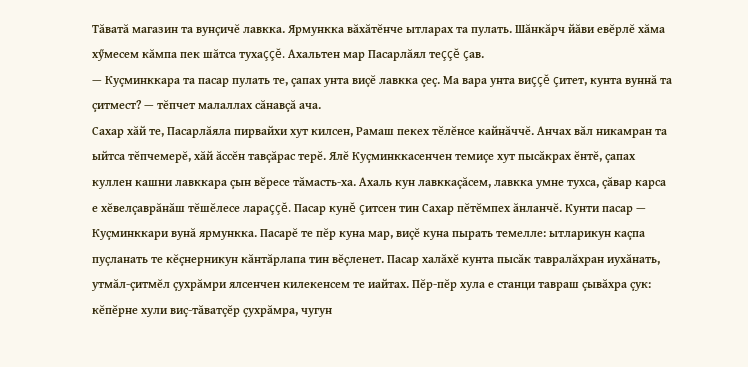Тăватă магазин та вунçичĕ лавкка. Ярмункка вăхăтĕнче ытларах та пулать. Шăнкăрч йăви евĕрлĕ хăма хӳмесем кăмпа пек шăтса тухаççĕ. Ахальтен мар Пасарлăял теççĕ çав.
— Куçминккара та пасар пулать те, çапах унта виçĕ лавкка çеç. Ма вара унта виççĕ çитет, кунта вуннă та çитмест? — тĕпчет малаллах сăнавçă ача.
Сахар хăй те, Пасарлăяла пирвайхи хут килсен, Рамаш пекех тĕлĕнсе кайнăччĕ. Анчах вăл никамран та ыйтса тĕпчемерĕ, хăй ăссĕн тавçăрас терĕ. Ялĕ Куçминккасенчен темиçе хут пысăкрах ĕнтĕ, çапах куллен кашни лавккара çын вĕресе тăмасть-ха. Ахаль кун лавккаçăсем, лавкка умне тухса, çăвар карса е хĕвелçаврăнăш тĕшĕлесе лараççĕ. Пасар кунĕ çитсен тин Сахар пĕтĕмпех ăнланчĕ. Кунти пасар — Куçминккари вунă ярмункка. Пасарĕ те пĕр куна мар, виçĕ куна пырать темелле: ытларикун каçпа пуçланать те кĕçнерникун кăнтăрлапа тин вĕçленет. Пасар халăхĕ кунта пысăк тавралăхран иухăнать, утмăл-çитмĕл çухрăмри ялсенчен килекенсем те иайтах. Пĕр-пĕр хула е станци тавраш çывăхра çук: кĕпĕрне хули виç-тăватçĕр çухрăмра, чугун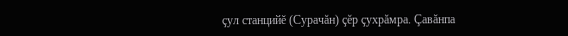çул станцийĕ (Сурачăн) çĕр çухрăмра. Çавăнпа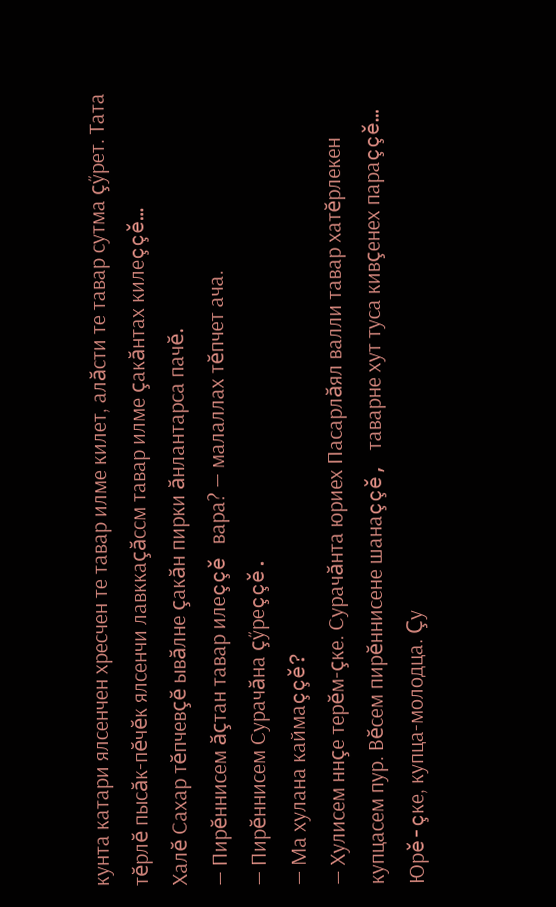кунта катари ялсенчен хресчен те тавар илме килет, алăсти те тавар сутма çӳрет. Тата тĕрлĕ пысăк-пĕчĕк ялсенчи лавккаçăссм тавар илме çакăнтах килеççĕ…
Халĕ Сахар тĕпчевçĕ ывăлне çакăн пирки ăнлантарса пачĕ.
— Пирĕннисем ăçтан тавар илеççĕ вара? — малаллах тĕпчет ача.
— Пирĕннисем Сурачăна çӳреççĕ.
— Ма хулана каймаççĕ?
— Хулисем ннçе терĕм-çке. Сурачăнта юриех Пасарлăял валли тавар хатĕрлекен купцасем пур. Вĕсем пирĕннисене шанаççĕ, таварне хут туса кивçенех параççĕ… Юрĕ-çке, купца-молодца. Çу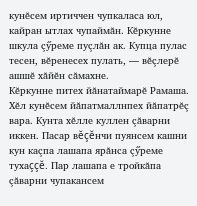кунĕсем иртиччен чупкаласа юл, кайран ытлах чупаймăн. Кĕркунне шкула çӳреме пуçлăн ак. Купца пулас тесен, вĕренесех пулать, — вĕçлерĕ ашшĕ хăйĕн сăмахне.
Кĕркунне питех йăнатаймарĕ Рамаша. Хĕл кунĕсем йăпатмаллнпех йăпатрĕç вара. Кунта хĕлле куллен çăварни иккен. Пасар вĕçĕнчи пуянсем кашни кун каçпа лашапа ярăнса çӳреме тухаççĕ. Пар лашапа е тройкăпа çăварни чупакансем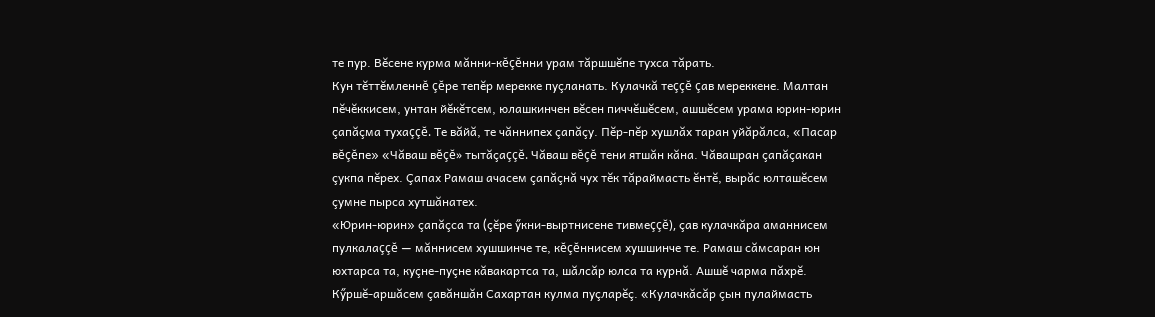те пур. Вĕсене курма мăнни-кĕçĕнни урам тăршшĕпе тухса тăрать.
Кун тĕттĕмленнĕ çĕре тепĕр мерекке пуçланать. Кулачкă теççĕ çав мереккене. Малтан пĕчĕккисем, унтан йĕкĕтсем, юлашкинчен вĕсен пиччĕшĕсем, ашшĕсем урама юрин-юрин çапăçма тухаççĕ. Те вăйă, те чăннипех çапăçу. Пĕр-пĕр хушлăх таран уйăрăлса, «Пасар вĕçĕпе» «Чăваш вĕçĕ» тытăçаççĕ. Чăваш вĕçĕ тени ятшăн кăна. Чăвашран çапăçакан çукпа пĕрех. Çапах Рамаш ачасем çапăçнă чух тĕк тăраймасть ĕнтĕ, вырăс юлташĕсем çумне пырса хутшăнатех.
«Юрин-юрин» çапăçса та (çĕре ӳкни-выртнисене тивмеççĕ), çав кулачкăра аманнисем пулкалаççĕ — мăннисем хушшинче те, кĕçĕннисем хушшинче те. Рамаш сăмсаран юн юхтарса та, куçне-пуçне кăвакартса та, шăлсăр юлса та курнă. Ашшĕ чарма пăхрĕ. Кӳршĕ-аршăсем çавăншăн Сахартан кулма пуçларĕç. «Кулачкăсăр çын пулаймасть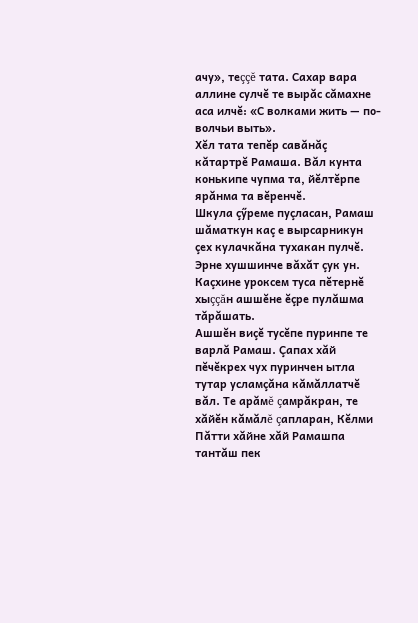ачу», теççĕ тата. Сахар вара аллине сулчĕ те вырăс сăмахне аса илчĕ: «С волками жить — по-волчьи выть».
Хĕл тата тепĕр савăнăç кăтартрĕ Рамаша. Вăл кунта конькипе чупма та, йĕлтĕрпе ярăнма та вĕренчĕ.
Шкула çӳреме пуçласан, Рамаш шăматкун каç е вырсарникун çех кулачкăна тухакан пулчĕ. Эрне хушшинче вăхăт çук ун. Каçхине уроксем туса пĕтернĕ хыççăн ашшĕне ĕçре пулăшма тăрăшать.
Ашшĕн виçĕ тусĕпе пуринпе те варлă Рамаш. Çапах хăй пĕчĕкрех чух пуринчен ытла тутар усламçăна кăмăллатчĕ вăл. Те арăмĕ çамрăкран, те хăйĕн кăмăлĕ çапларан, Кĕлми Пăтти хăйне хăй Рамашпа тантăш пек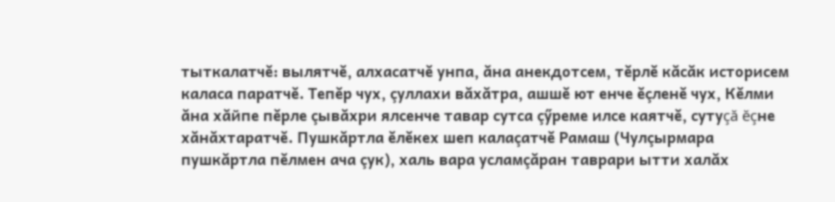тыткалатчĕ: вылятчĕ, алхасатчĕ унпа, ăна анекдотсем, тĕрлĕ кăсăк историсем каласа паратчĕ. Тепĕр чух, çуллахи вăхăтра, ашшĕ ют енче ĕçленĕ чух, Кĕлми ăна хăйпе пĕрле çывăхри ялсенче тавар сутса çӳреме илсе каятчĕ, сутуçă ĕçне хăнăхтаратчĕ. Пушкăртла ĕлĕкех шеп калаçатчĕ Рамаш (Чулçырмара пушкăртла пĕлмен ача çук), халь вара усламçăран таврари ытти халăх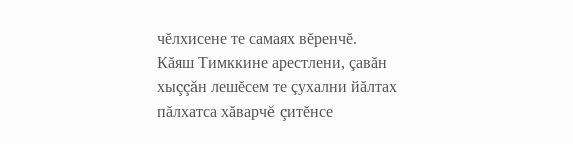чĕлхисене те самаях вĕренчĕ.
Кăяш Тимккине арестлени, çавăн хыççăн лешĕсем те çухални йăлтах пăлхатса хăварчĕ çитĕнсе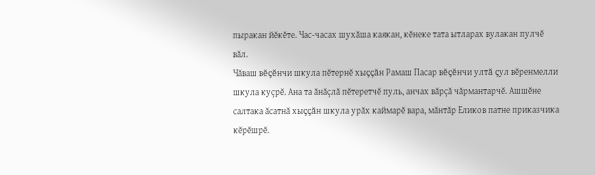пыракан йĕкĕте. Час-часах шухăша каякан, кĕнеке тата ытларах вулакан пулчĕ вăл.
Чăваш вĕçĕнчи шкула пĕтернĕ хыççăн Рамаш Пасар вĕçĕнчи ултă çул вĕренмелли шкула куçрĕ. Ана та ăнăçлă пĕтеретчĕ пуль, анчах вăрçă чăрмантарчĕ. Ашшĕне салтака ăсатнă хыççăн шкула урăх каймарĕ вара, мăнтăр Еликов патне приказчика кĕрĕшрĕ.